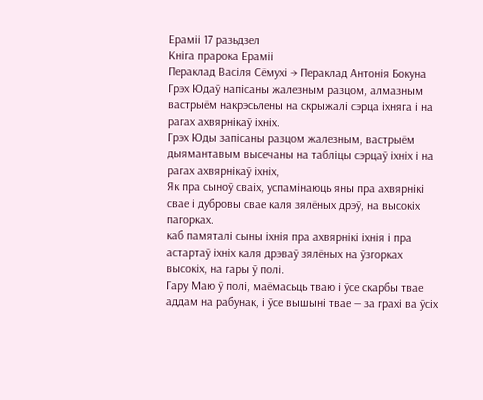Ераміі 17 разьдзел
Кніга прарока Ераміі
Пераклад Васіля Сёмухі → Пераклад Антонія Бокуна
Грэх Юдаў напісаны жалезным разцом, алмазным вастрыём накрэсьлены на скрыжалі сэрца іхняга і на рагах ахвярнікаў іхніх.
Грэх Юды запісаны разцом жалезным, вастрыём дыямантавым высечаны на табліцы сэрцаў іхніх і на рагах ахвярнікаў іхніх,
Як пра сыноў сваіх, успамінаюць яны пра ахвярнікі свае і дубровы свае каля зялёных дрэў, на высокіх пагорках.
каб памяталі сыны іхнія пра ахвярнікі іхнія і пра астартаў іхніх каля дрэваў зялёных на ўзгорках высокіх, на гары ў полі.
Гару Маю ў полі, маёмасьць тваю і ўсе скарбы твае аддам на рабунак, і ўсе вышыні твае — за грахі ва ўсіх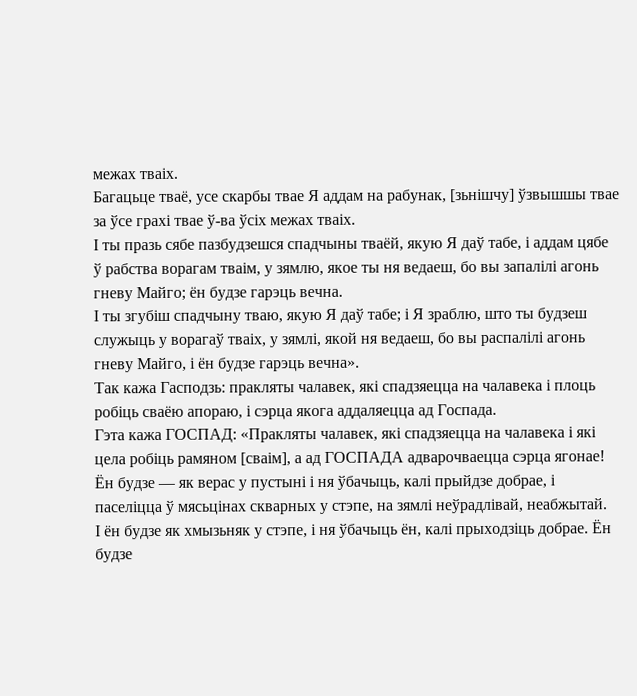межах тваіх.
Багацьце тваё, усе скарбы твае Я аддам на рабунак, [зьнішчу] ўзвышшы твае за ўсе грахі твае ў-ва ўсіх межах тваіх.
І ты празь сябе пазбудзешся спадчыны тваёй, якую Я даў табе, і аддам цябе ў рабства ворагам тваім, у зямлю, якое ты ня ведаеш, бо вы запалілі агонь гневу Майго; ён будзе гарэць вечна.
І ты згубіш спадчыну тваю, якую Я даў табе; і Я зраблю, што ты будзеш служыць у ворагаў тваіх, у зямлі, якой ня ведаеш, бо вы распалілі агонь гневу Майго, і ён будзе гарэць вечна».
Так кажа Гасподзь: пракляты чалавек, які спадзяецца на чалавека і плоць робіць сваёю апораю, і сэрца якога аддаляецца ад Госпада.
Гэта кажа ГОСПАД: «Пракляты чалавек, які спадзяецца на чалавека і які цела робіць рамяном [сваім], а ад ГОСПАДА адварочваецца сэрца ягонае!
Ён будзе — як верас у пустыні і ня ўбачыць, калі прыйдзе добрае, і паселіцца ў мясьцінах скварных у стэпе, на зямлі неўрадлівай, неабжытай.
І ён будзе як хмызьняк у стэпе, і ня ўбачыць ён, калі прыходзіць добрае. Ён будзе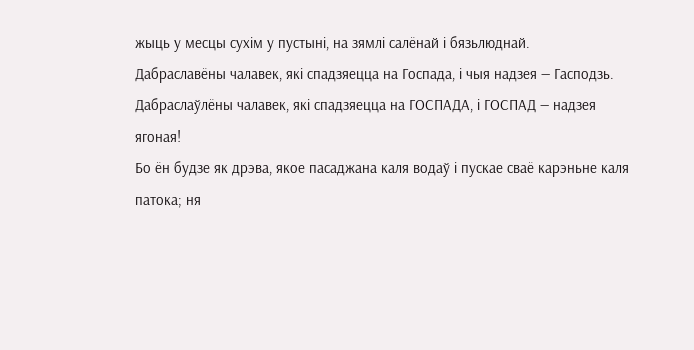жыць у месцы сухім у пустыні, на зямлі салёнай і бязьлюднай.
Дабраславёны чалавек, які спадзяецца на Госпада, і чыя надзея — Гасподзь.
Дабраслаўлёны чалавек, які спадзяецца на ГОСПАДА, і ГОСПАД — надзея ягоная!
Бо ён будзе як дрэва, якое пасаджана каля водаў і пускае сваё карэньне каля патока; ня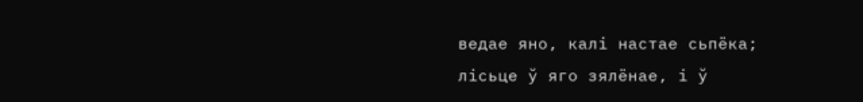ведае яно, калі настае сьпёка; лісьце ў яго зялёнае, і ў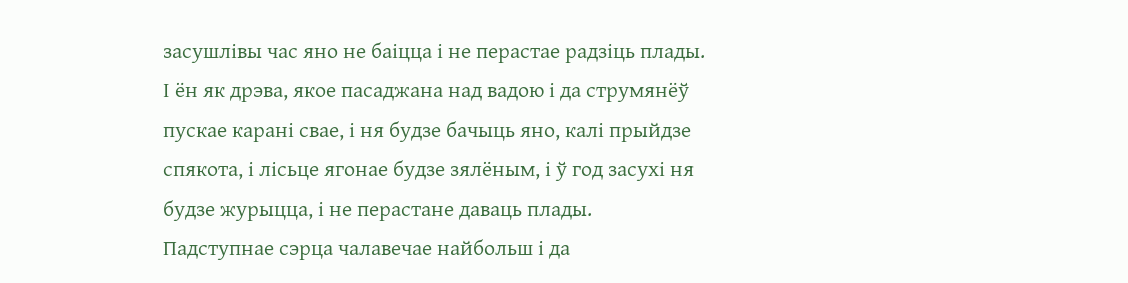засушлівы час яно не баіцца і не перастае радзіць плады.
І ён як дрэва, якое пасаджана над вадою і да струмянёў пускае карані свае, і ня будзе бачыць яно, калі прыйдзе спякота, і лісьце ягонае будзе зялёным, і ў год засухі ня будзе журыцца, і не перастане даваць плады.
Падступнае сэрца чалавечае найбольш і да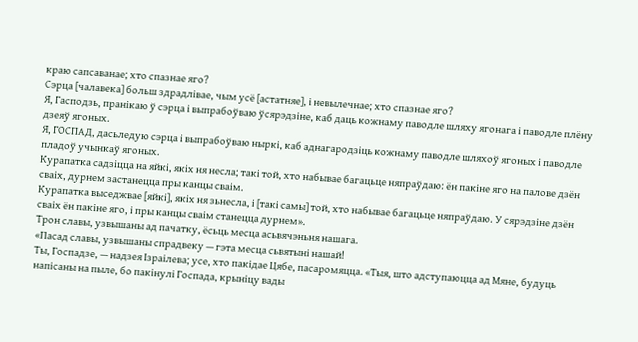краю сапсаванае; хто спазнае яго?
Сэрца [чалавека] больш здрадлівае, чым усё [астатняе], і невылечнае; хто спазнае яго?
Я, Гасподзь, пранікаю ў сэрца і выпрабоўваю ўсярэдзіне, каб даць кожнаму паводле шляху ягонага і паводле плёну дзеяў ягоных.
Я, ГОСПАД, дасьледую сэрца і выпрабоўваю ныркі, каб аднагародзіць кожнаму паводле шляхоў ягоных і паводле пладоў учынкаў ягоных.
Курапатка садзіцца на яйкі, якіх ня несла; такі той, хто набывае багацьце няпраўдаю: ён пакіне яго на палове дзён сваіх, дурнем застанецца пры канцы сваім.
Курапатка выседжвае [яйкі], якіх ня зьнесла, і [такі самы] той, хто набывае багацьце няпраўдаю. У сярэдзіне дзён сваіх ён пакіне яго, і пры канцы сваім станецца дурнем».
Трон славы, узвышаны ад пачатку, ёсьць месца асьвячэньня нашага.
«Пасад славы, узвышаны спрадвеку — гэта месца сьвятыні нашай!
Ты, Госпадзе, — надзея Ізраілева; усе, хто пакідае Цябе, пасаромяцца. «Тыя, што адступаюцца ад Мяне, будуць напісаны на пыле, бо пакінулі Госпада, крыніцу вады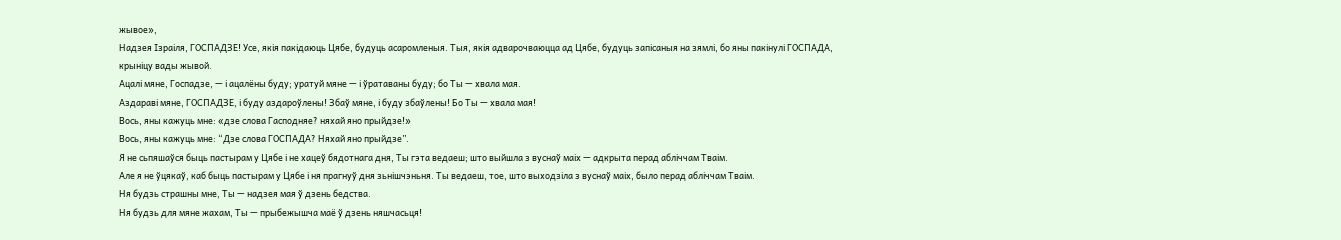жывое»,
Надзея Ізраіля, ГОСПАДЗЕ! Усе, якія пакідаюць Цябе, будуць асаромленыя. Тыя, якія адварочваюцца ад Цябе, будуць запісаныя на зямлі, бо яны пакінулі ГОСПАДА, крыніцу вады жывой.
Ацалі мяне, Госпадзе, — і ацалёны буду; уратуй мяне — і ўратаваны буду; бо Ты — хвала мая.
Аздараві мяне, ГОСПАДЗЕ, і буду аздароўлены! Збаў мяне, і буду збаўлены! Бо Ты — хвала мая!
Вось, яны кажуць мне: «дзе слова Гасподняе? няхай яно прыйдзе!»
Вось, яны кажуць мне: “Дзе слова ГОСПАДА? Няхай яно прыйдзе”.
Я не сьпяшаўся быць пастырам у Цябе і не хацеў бядотнага дня, Ты гэта ведаеш; што выйшла з вуснаў маіх — адкрыта перад абліччам Тваім.
Але я не ўцякаў, каб быць пастырам у Цябе і ня прагнуў дня зьнішчэньня. Ты ведаеш, тое, што выходзіла з вуснаў маіх, было перад абліччам Тваім.
Ня будзь страшны мне, Ты — надзея мая ў дзень бедства.
Ня будзь для мяне жахам, Ты — прыбежышча маё ў дзень няшчасьця!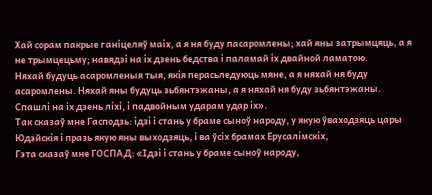Хай сорам пакрые ганіцеляў маіх, а я ня буду пасаромлены; хай яны затрымцяць, а я не трымцецьму; навядзі на іх дзень бедства і паламай іх двайной ламатою.
Няхай будуць асаромленыя тыя, якія перасьледуюць мяне, а я няхай ня буду асаромлены. Няхай яны будуць зьбянтэжаны, а я няхай ня буду зьбянтэжаны. Спашлі на іх дзень ліхі, і падвойным ударам удар іх».
Так сказаў мне Гасподзь: ідзі і стань у браме сыноў народу, у якую ўваходзяць цары Юдэйскія і празь якую яны выходзяць, і ва ўсіх брамах Ерусалімскіх,
Гэта сказаў мне ГОСПАД: «Ідзі і стань у браме сыноў народу,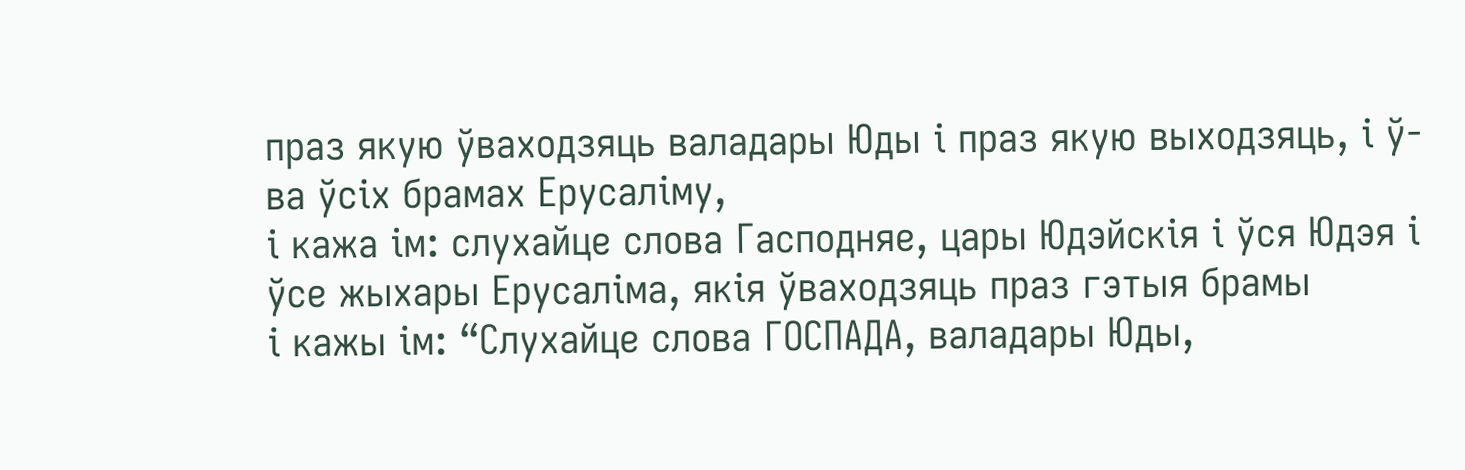праз якую ўваходзяць валадары Юды і праз якую выходзяць, і ў-ва ўсіх брамах Ерусаліму,
і кажа ім: слухайце слова Гасподняе, цары Юдэйскія і ўся Юдэя і ўсе жыхары Ерусаліма, якія ўваходзяць праз гэтыя брамы
і кажы ім: “Слухайце слова ГОСПАДА, валадары Юды,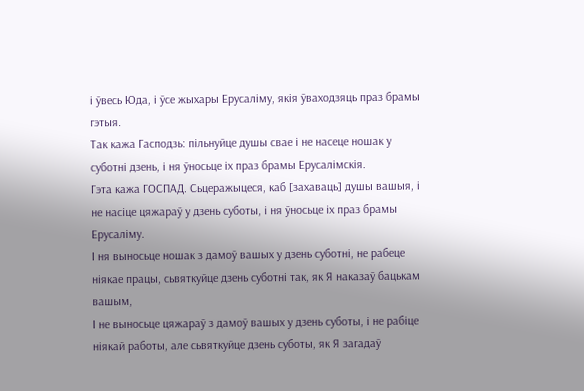і ўвесь Юда, і ўсе жыхары Ерусаліму, якія ўваходзяць праз брамы гэтыя.
Так кажа Гасподзь: пільнуйце душы свае і не насеце ношак у суботні дзень, і ня ўносьце іх праз брамы Ерусалімскія.
Гэта кажа ГОСПАД. Сьцеражыцеся, каб [захаваць] душы вашыя, і не насіце цяжараў у дзень суботы, і ня ўносьце іх праз брамы Ерусаліму.
І ня выносьце ношак з дамоў вашых у дзень суботні, не рабеце ніякае працы, сьвяткуйце дзень суботні так, як Я наказаў бацькам вашым,
І не выносьце цяжараў з дамоў вашых у дзень суботы, і не рабіце ніякай работы, але сьвяткуйце дзень суботы, як Я загадаў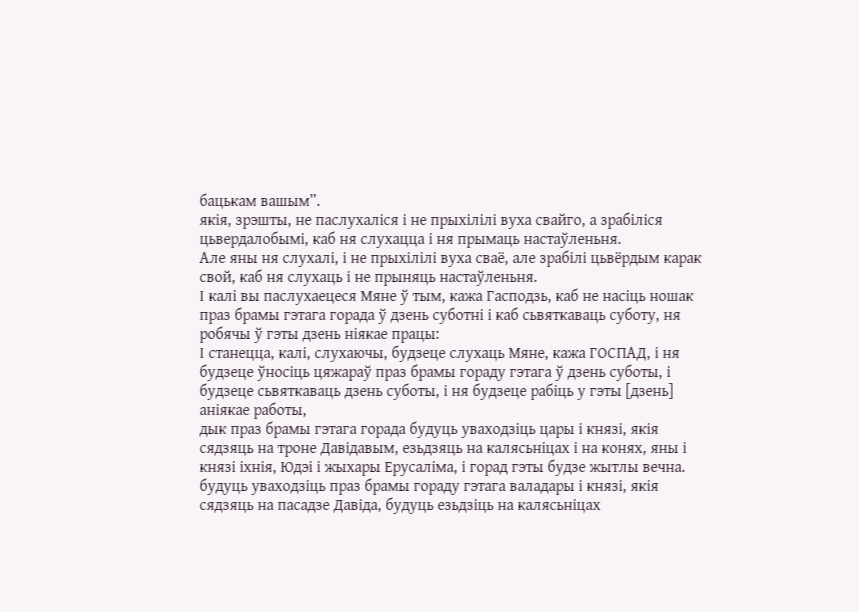бацькам вашым”.
якія, зрэшты, не паслухаліся і не прыхілілі вуха свайго, а зрабіліся цьвердалобымі, каб ня слухацца і ня прымаць настаўленьня.
Але яны ня слухалі, і не прыхілілі вуха сваё, але зрабілі цьвёрдым карак свой, каб ня слухаць і не прыняць настаўленьня.
І калі вы паслухаецеся Мяне ў тым, кажа Гасподзь, каб не насіць ношак праз брамы гэтага горада ў дзень суботні і каб сьвяткаваць суботу, ня робячы ў гэты дзень ніякае працы:
І станецца, калі, слухаючы, будзеце слухаць Мяне, кажа ГОСПАД, і ня будзеце ўносіць цяжараў праз брамы гораду гэтага ў дзень суботы, і будзеце сьвяткаваць дзень суботы, і ня будзеце рабіць у гэты [дзень] аніякае работы,
дык праз брамы гэтага горада будуць уваходзіць цары і князі, якія сядзяць на троне Давідавым, езьдзяць на калясьніцах і на конях, яны і князі іхнія, Юдэі і жыхары Ерусаліма, і горад гэты будзе жытлы вечна.
будуць уваходзіць праз брамы гораду гэтага валадары і князі, якія сядзяць на пасадзе Давіда, будуць езьдзіць на калясьніцах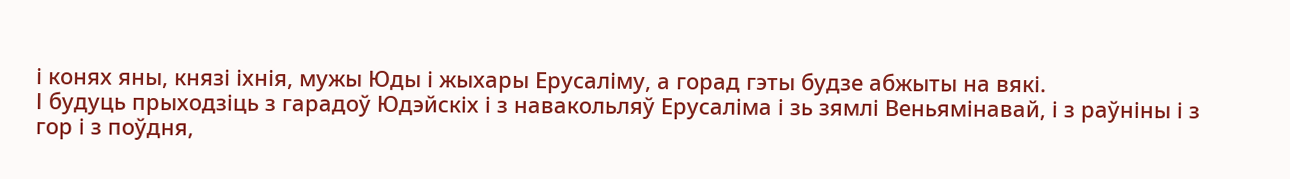і конях яны, князі іхнія, мужы Юды і жыхары Ерусаліму, а горад гэты будзе абжыты на вякі.
І будуць прыходзіць з гарадоў Юдэйскіх і з навакольляў Ерусаліма і зь зямлі Веньямінавай, і з раўніны і з гор і з поўдня,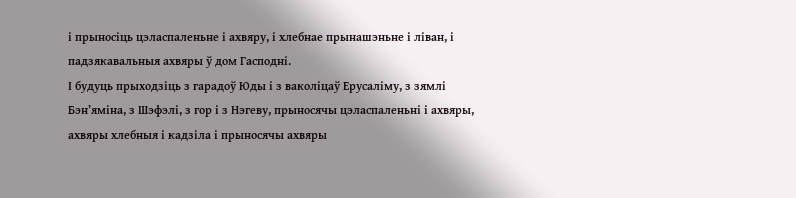і прыносіць цэласпаленьне і ахвяру, і хлебнае прынашэньне і ліван, і падзякавальныя ахвяры ў дом Гасподні.
І будуць прыходзіць з гарадоў Юды і з ваколіцаў Ерусаліму, з зямлі Бэн’яміна, з Шэфэлі, з гор і з Нэгеву, прыносячы цэласпаленьні і ахвяры, ахвяры хлебныя і кадзіла і прыносячы ахвяры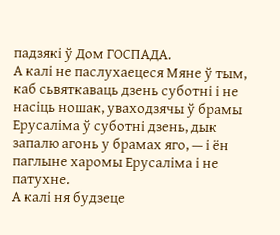падзякі ў Дом ГОСПАДА.
А калі не паслухаецеся Мяне ў тым, каб сьвяткаваць дзень суботні і не насіць ношак, уваходзячы ў брамы Ерусаліма ў суботні дзень, дык запалю агонь у брамах яго, — і ён паглыне харомы Ерусаліма і не патухне.
А калі ня будзеце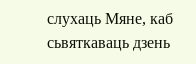слухаць Мяне, каб сьвяткаваць дзень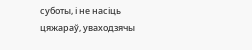суботы, і не насіць цяжараў, уваходзячы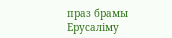праз брамы Ерусаліму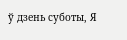ў дзень суботы, Я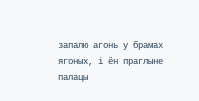запалю агонь у брамах ягоных, і ён праглыне палацы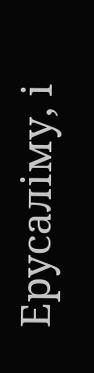Ерусаліму, і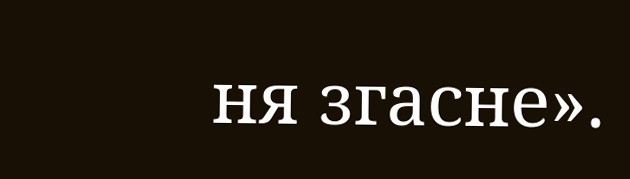ня згасне».